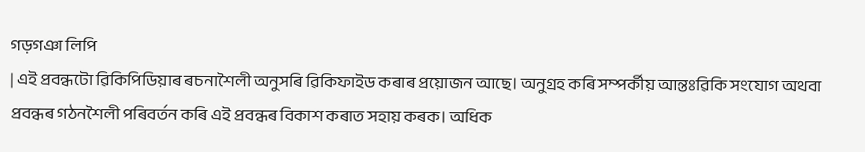গড়গঞা লিপি
| এই প্ৰবন্ধটো ৱিকিপিডিয়াৰ ৰচনাশৈলী অনুসৰি ৱিকিফাইড কৰাৰ প্ৰয়োজন আছে। অনুগ্ৰহ কৰি সম্পৰ্কীয় আন্তঃৱিকি সংযোগ অথবা প্ৰবন্ধৰ গঠনশৈলী পৰিবৰ্তন কৰি এই প্ৰবন্ধৰ বিকাশ কৰাত সহায় কৰক। অধিক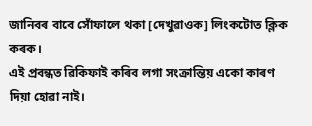জানিবৰ বাবে সোঁফালে থকা [দেখুৱাওক] লিংকটোত ক্লিক কৰক।
এই প্ৰবন্ধত ৱিকিফাই কৰিব লগা সংক্ৰান্তিয় একো কাৰণ দিয়া হোৱা নাই।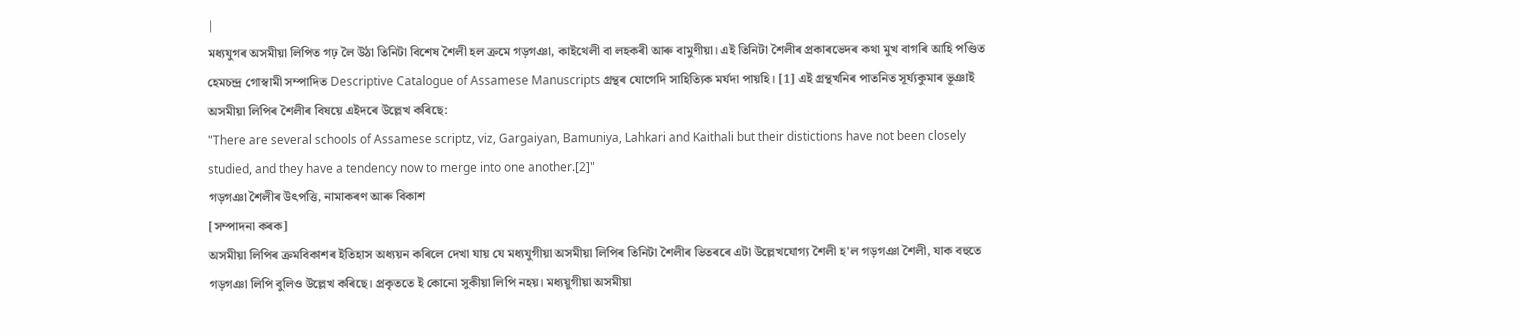|
মধ্যযুগৰ অসমীয়া লিপিত গঢ় লৈ উঠা তিনিটা বিশেষ শৈলী হল ক্ৰমে গড়গঞা, কাইথেলী বা লহকৰী আৰু বামুণীয়া। এই তিনিটা শৈলীৰ প্ৰকাৰভেদৰ কথা মুখ বাগৰি আহি পণ্ডিত হেমচন্দ্ৰ গোস্বামী সম্পাদিত Descriptive Catalogue of Assamese Manuscripts গ্ৰন্থৰ যোগেদি সাহিত্যিক মৰ্যদা পায়হি। [1] এই গ্ৰন্থখনিৰ পাতনিত সূৰ্য্যকুমাৰ ভূঞাই অসমীয়া লিপিৰ শৈলীৰ বিষয়ে এইদৰে উল্লেখ কৰিছে:
"There are several schools of Assamese scriptz, viz, Gargaiyan, Bamuniya, Lahkari and Kaithali but their distictions have not been closely studied, and they have a tendency now to merge into one another.[2]"
গড়গঞা শৈলীৰ উৎপত্তি, নামাকৰণ আৰু বিকাশ
[সম্পাদনা কৰক]
অসমীয়া লিপিৰ ক্ৰমবিকাশৰ ইতিহাস অধ্যয়ন কৰিলে দেখা যায় যে মধ্যযুগীয়া অসমীয়া লিপিৰ তিনিটা শৈলীৰ ভিতৰৰে এটা উল্লেখযোগ্য শৈলী হ'ল গড়গঞা শৈলী, যাক বহুতে গড়গঞা লিপি বুলিও উল্লেখ কৰিছে। প্ৰকৃততে ই কোনো সুকীয়া লিপি নহয়। মধ্যয়ুগীয়া অসমীয়া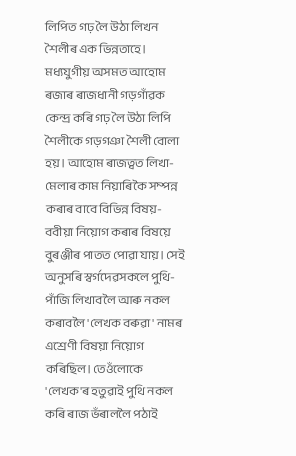লিপিত গঢ় লৈ উঠা লিখন শৈলীৰ এক ভিন্নতাহে। মধ্যযুগীয় অসমত আহোম ৰজাৰ ৰাজধানী গড়গাঁৱক কেন্দ্ৰ কৰি গঢ় লৈ উঠা লিপি শৈলীকে গড়গঞা শৈলী বোলা হয়। আহোম ৰাজত্বত লিখা-মেলাৰ কাম নিয়াৰিকৈ সম্পন্ন কৰাৰ বাবে বিভিন্ন বিষয়-ববীয়া নিয়োগ কৰাৰ বিষয়ে বুৰঞ্জীৰ পাতত পোৱা যায়। সেই অনুসৰি স্বৰ্গদেৱসকলে পুথি-পাঁজি লিখাবলৈ আৰু নকল কৰাবলৈ 'লেখক বৰুৱা' নামৰ এশ্ৰেণী বিষয়া নিয়োগ কৰিছিল। তেওঁলোকে 'লেখক'ৰ হতুৱাই পুথি নকল কৰি ৰাজ ভঁৰাললৈ পঠাই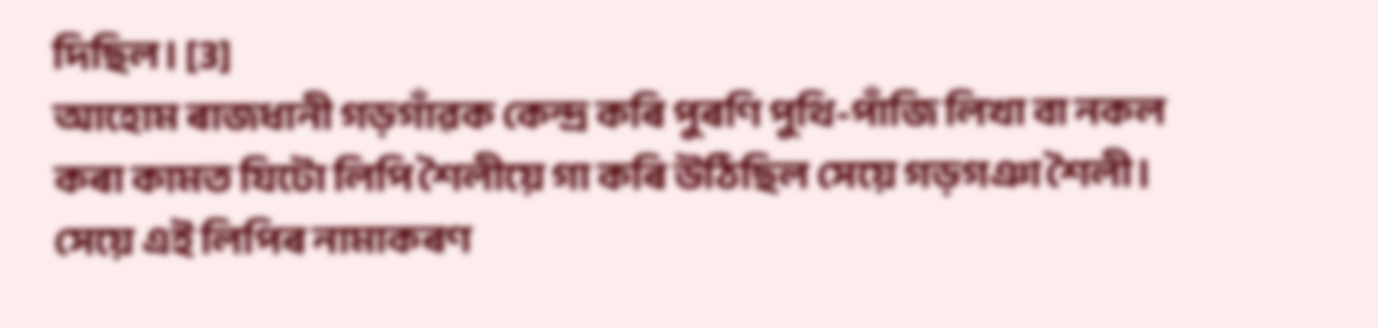দিছিল। [3]
আহোম ৰাজধানী গড়গাঁৱক কেন্দ্ৰ কৰি পুৰণি পুথি-পাঁজি লিখা বা নকল কৰা কামত যিটো লিপি শৈলীয়ে গা কৰি উঠিছিল সেয়ে গড়গঞা শৈলী। সেয়ে এই লিপিৰ নামাকৰণ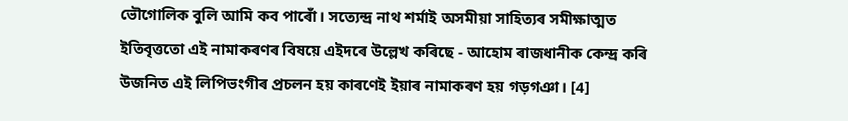ভৌগোলিক বুলি আমি কব পাৰোঁ। সত্যেন্দ্ৰ নাথ শৰ্মাই অসমীয়া সাহিত্যৰ সমীক্ষাত্মত ইতিবৃত্ততো এই নামাকৰণৰ বিষয়ে এইদৰে উল্লেখ কৰিছে - আহোম ৰাজধানীক কেন্দ্ৰ কৰি উজনিত এই লিপিভংগীৰ প্ৰচলন হয় কাৰণেই ইয়াৰ নামাকৰণ হয় গড়গঞা। [4]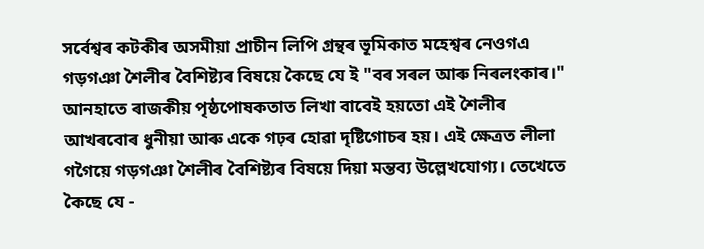সৰ্বেশ্বৰ কটকীৰ অসমীয়া প্ৰাচীন লিপি গ্ৰন্থৰ ভূমিকাত মহেশ্বৰ নেওগএ গড়গঞা শৈলীৰ বৈশিষ্ট্যৰ বিষয়ে কৈছে যে ই "বৰ সৰল আৰু নিৰলংকাৰ।" আনহাতে ৰাজকীয় পৃষ্ঠপোষকতাত লিখা বাবেই হয়তো এই শৈলীৰ আখৰবোৰ ধুনীয়া আৰু একে গঢ়ৰ হোৱা দৃষ্টিগোচৰ হয়। এই ক্ষেত্ৰত লীলা গগৈয়ে গড়গঞা শৈলীৰ বৈশিষ্ট্যৰ বিষয়ে দিয়া মন্তব্য উল্লেখযোগ্য। তেখেতে কৈছে যে -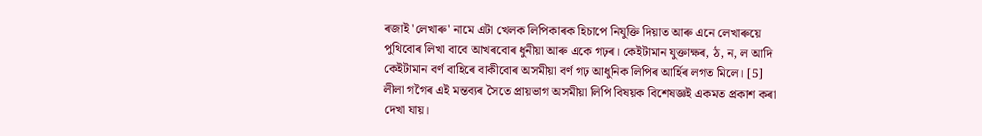ৰজাই 'লেখাৰু' নামে এটা খেলক লিপিকাৰক হিচাপে নিযুক্তি দিয়াত আৰু এনে লেখাৰুয়ে পুথিবোৰ লিখা বাবে আখৰবোৰ ধুনীয়া আৰু একে গঢ়ৰ। কেইটামান যুক্তাক্ষৰ, ঠ, ন, ল আদি কেইটামান বৰ্ণ বাহিৰে বাকীবোৰ অসমীয়া বৰ্ণ গঢ় আধুনিক লিপিৰ আৰ্হিৰ লগত মিলে। [5] লীলা গগৈৰ এই মন্তব্যৰ সৈতে প্ৰায়ভাগ অসমীয়া লিপি বিষয়ক বিশেষজ্ঞই একমত প্ৰকাশ কৰা দেখা যায়।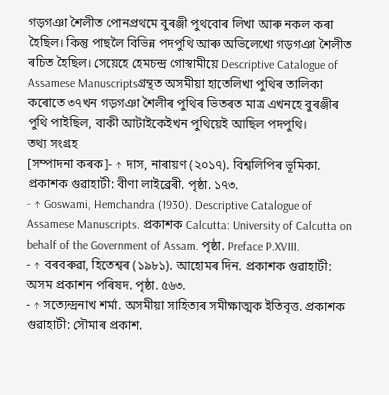গড়গঞা শৈলীত পোনপ্ৰথমে বুৰঞ্জী পুথবোৰ লিখা আৰু নকল কৰা হৈছিল। কিন্তু পাছলৈ বিভিন্ন পদপুথি আৰু অভিলেখো গড়গঞা শৈলীত ৰচিত হৈছিল। সেয়েহে হেমচন্দ্ৰ গোস্বামীয়ে Descriptive Catalogue of Assamese Manuscriptsগ্ৰন্থত অসমীয়া হাতেলিখা পুথিৰ তালিকা কৰোতে ৩৭খন গড়গঞা শৈলীৰ পুথিৰ ভিতৰত মাত্ৰ এখনহে বুৰঞ্জীৰ পুথি পাইছিল, বাকী আটাইকেইখন পুথিয়েই আছিল পদপুথি।
তথ্য সংগ্ৰহ
[সম্পাদনা কৰক]- ↑ দাস, নাৰায়ণ (২০১৭). বিশ্বলিপিৰ ভূমিকা. প্ৰকাশক গুৱাহাটী: বীণা লাইব্ৰেৰী. পৃষ্ঠা. ১৭৩.
- ↑ Goswami, Hemchandra (1930). Descriptive Catalogue of Assamese Manuscripts. প্ৰকাশক Calcutta: University of Calcutta on behalf of the Government of Assam. পৃষ্ঠা. Preface P.XVIII.
- ↑ বৰবৰুৱা, হিতেশ্বৰ (১৯৮১). আহোমৰ দিন. প্ৰকাশক গুৱাহাটী: অসম প্ৰকাশন পৰিষদ. পৃষ্ঠা. ৫৬৩.
- ↑ সত্যেন্দ্ৰনাখ শৰ্মা. অসমীয়া সাহিত্যৰ সমীক্ষাত্মক ইতিবৃত্ত. প্ৰকাশক গুৱাহাটী: সৌমাৰ প্ৰকাশ.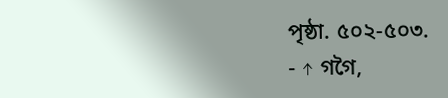পৃষ্ঠা. ৫০২-৫০৩.
- ↑ গগৈ,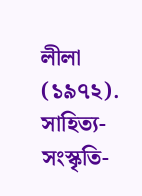লীলা (১৯৭২). সাহিত্য-সংস্কৃতি-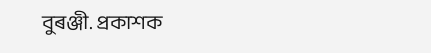বুৰঞ্জী. প্ৰকাশক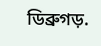ডিব্ৰুগড়.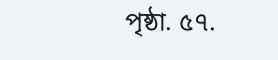পৃষ্ঠা. ৫৭.